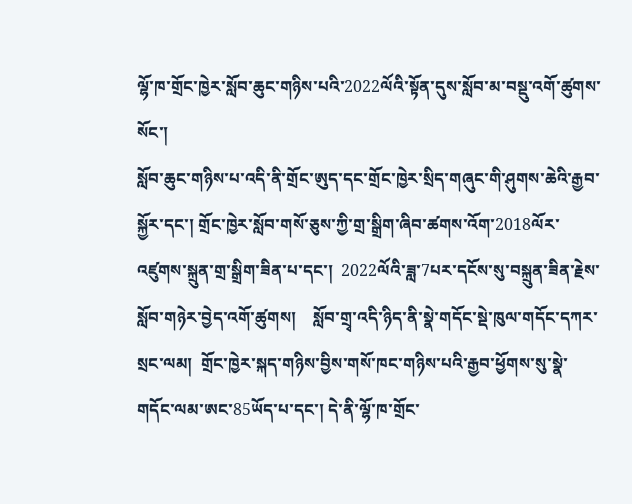ལྷོ་ཁ་གྲོང་ཁྱེར་སློབ་ཆུང་གཉིས་པའི་2022ལོའི་སྟོན་དུས་སློབ་མ་བསྡུ་འགོ་ཚུགས་སོང་།
སློབ་ཆུང་གཉིས་པ་འདི་ནི་གྲོང་ཨུད་དང་གྲོང་ཁྱེར་སྲིད་གཞུང་གི་ཤུགས་ཆེའི་རྒྱབ་སྐྱོར་དང་། གྲོང་ཁྱེར་སློབ་གསོ་ཅུས་ཀྱི་གྲ་སྒྲིག་ཞིབ་ཚགས་འོག་2018ལོར་འཛུགས་སྐྲུན་གྲ་སྒྲིག་ཟིན་པ་དང་།  2022ལོའི་ཟླ་7པར་དངོས་སུ་བསྐྲུན་ཟིན་རྗེས་སློབ་གཉེར་བྱེད་འགོ་ཚུགས།    སློབ་གྲྭ་འདི་ཉིད་ནི་སྣེ་གདོང་སྡེ་ཁུལ་གདོང་དཀར་སྲང་ལམ།  གྲོང་ཁྱེར་སྐད་གཉིས་བྱིས་གསོ་ཁང་གཉིས་པའི་རྒྱབ་ཕྱོགས་སུ་སྣེ་གདོང་ལམ་ཨང་85ཡོད་པ་དང་། དེ་ནི་ལྷོ་ཁ་གྲོང་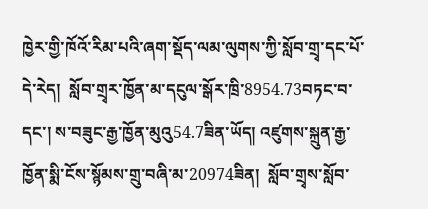ཁྱེར་གྱི་ཁོའོ་རིམ་པའི་ཞག་སྡོད་ལམ་ལུགས་ཀྱི་སློབ་གྲྭ་དང་པོ་དེ་རེད།  སློབ་གྲྭར་ཁྱོན་མ་དངུལ་སྒོར་ཁྲི་8954.73བཏང་བ་དང་། ས་བཟུང་རྒྱ་ཁྱོན་མུའུ54.7ཟིན་ཡོད། འཛུགས་སྐྲུན་རྒྱ་ཁྱོན་སྨི་ངོས་སྙོམས་གྲུ་བཞི་མ་20974ཟིན།  སློབ་གྲྭས་སློབ་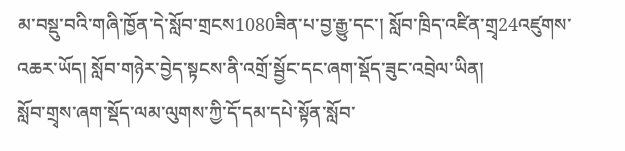མ་བསྡུ་བའི་གཞི་ཁྱོན་དེ་སློབ་གྲངས1080ཟིན་པ་བྱ་རྒྱུ་དང་། སློབ་ཁྲིད་འཛིན་གྲྭ24འཛུགས་འཆར་ཡོད། སློབ་གཉེར་བྱེད་སྟངས་ནི་འགྲོ་སྦྱོང་དང་ཞག་སྡོད་ཟུང་འབྲེལ་ཡིན།
སློབ་གྲྭས་ཞག་སྡོད་ལམ་ལུགས་ཀྱི་དོ་དམ་དཔེ་སྟོན་སློབ་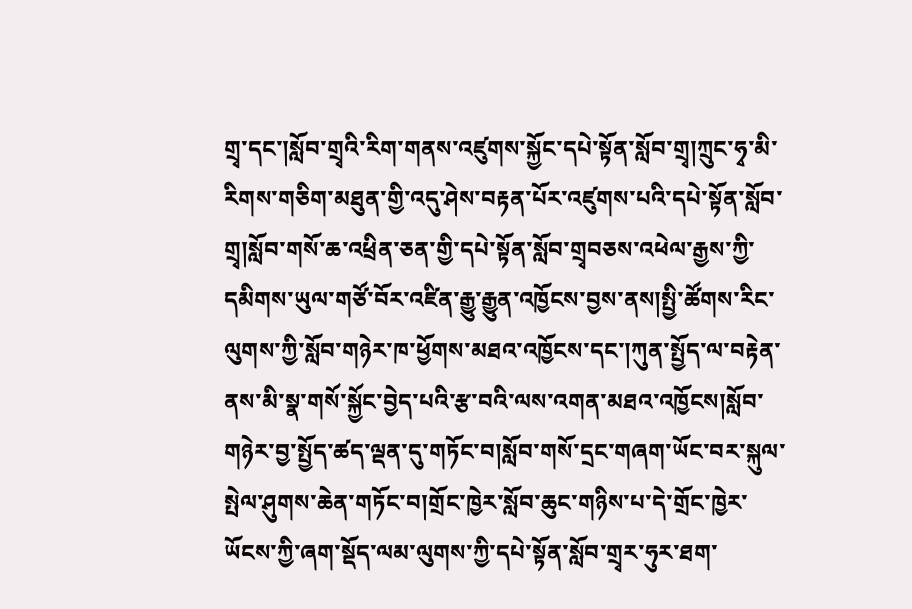གྲྭ་དང་།སློབ་གྲྭའི་རིག་གནས་འཛུགས་སྐྱོང་དཔེ་སྟོན་སློབ་གྲྭ།ཀྲུང་ཧྭ་མི་རིགས་གཅིག་མཐུན་གྱི་འདུ་ཤེས་བརྟན་པོར་འཛུགས་པའི་དཔེ་སྟོན་སློབ་གྲྭ།སློབ་གསོ་ཆ་འཕྲིན་ཅན་གྱི་དཔེ་སྟོན་སློབ་གྲྭབཅས་འཕེལ་རྒྱས་ཀྱི་དམིགས་ཡུལ་གཙོ་བོར་འཛིན་རྒྱུ་རྒྱུན་འཁྱོངས་བྱས་ནས།སྤྱི་ཚོགས་རིང་ལུགས་ཀྱི་སློབ་གཉེར་ཁ་ཕྱོགས་མཐའ་འཁྱོངས་དང་།ཀུན་སྤྱོད་ལ་བརྟེན་ནས་མི་སྣ་གསོ་སྐྱོང་བྱེད་པའི་རྩ་བའི་ལས་འགན་མཐའ་འཁྱོངས།སློབ་གཉེར་བྱ་སྤྱོད་ཚད་ལྡན་དུ་གཏོང་བ།སློབ་གསོ་དྲང་གཞག་ཡོང་བར་སྐུལ་སྤེལ་ཤུགས་ཆེན་གཏོང་བ།གྲོང་ཁྱེར་སློབ་ཆུང་གཉིས་པ་དེ་གྲོང་ཁྱེར་ཡོངས་ཀྱི་ཞག་སྡོད་ལམ་ལུགས་ཀྱི་དཔེ་སྟོན་སློབ་གྲྭར་ཧུར་ཐག་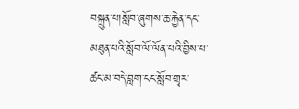བསྐྲུན་པ།སློབ་ཞུགས་ཆ་རྐྱེན་དང་མཐུན་པའི་སློབ་ལོ་ལོན་པའི་བྱིས་པ་ཚང་མ་བདེ་བླག་ངང་སློབ་གྲྭར་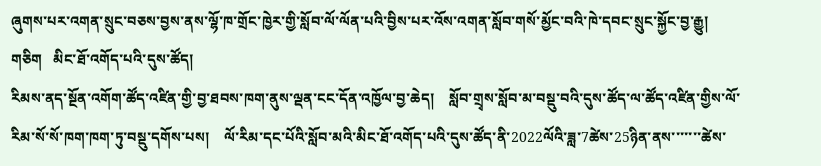ཞུགས་པར་འགན་སྲུང་བཅས་བྱས་ནས་ལྷོ་ཁ་གྲོང་ཁྱེར་གྱི་སློབ་ལོ་ལོན་པའི་བྱིས་པར་འོས་འགན་སློབ་གསོ་མྱོང་བའི་ཁེ་དབང་སྲུང་སྐྱོང་བྱ་རྒྱུ།
གཅིག   མིང་ཐོ་འགོད་པའི་དུས་ཚོད།
རིམས་ནད་སྔོན་འགོག་ཚོད་འཛིན་གྱི་བྱ་ཐབས་ཁག་ནུས་ལྡན་ངང་དོན་འཁྱོལ་བྱ་ཆེད།    སློབ་གྲྭས་སློབ་མ་བསྡུ་བའི་དུས་ཚོད་ལ་ཚོད་འཛིན་གྱིས་ལོ་རིམ་སོ་སོ་ཁག་ཁག་ཏུ་བསྡུ་དགོས་པས།    ལོ་རིམ་དང་པོའི་སློབ་མའི་མིང་ཐོ་འགོད་པའི་དུས་ཚོད་ནི་2022ལོའི་ཟླ་7ཚེས་25ཉིན་ནས་་་་་་་ཚེས་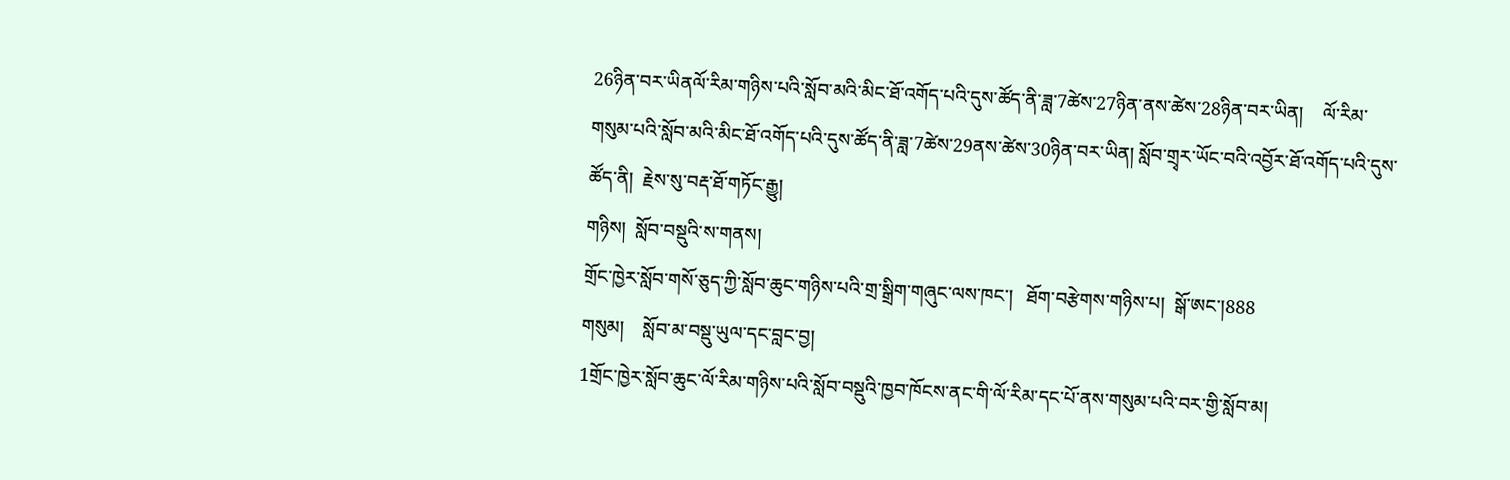26ཉིན་བར་ཡིནལོ་རིམ་གཉིས་པའི་སློབ་མའི་མིང་ཐོ་འགོད་པའི་དུས་ཚོད་ནི་ཟླ་7ཚེས་27ཉིན་ནས་ཚེས་28ཉིན་བར་ཡིན།    ལོ་རིམ་གསུམ་པའི་སློབ་མའི་མིང་ཐོ་འགོད་པའི་དུས་ཚོད་ནི་ཟླ་7ཚེས་29ནས་ཚེས་30ཉིན་བར་ཡིན། སློབ་གྲྭར་ཡོང་བའི་འབྱོར་ཐོ་འགོད་པའི་དུས་ཚོད་ནི།  རྗེས་སུ་བརྡ་ཐོ་གཏོང་རྒྱུ།
གཉིས།  སློབ་བསྡུའི་ས་གནས།
གྲོང་ཁྱེར་སློབ་གསོ་ཅུད་ཀྱི་སློབ་ཆུང་གཉིས་པའི་གྲ་སྒྲིག་གཞུང་ལས་ཁང་།   ཐོག་བརྩེགས་གཉིས་པ།  སྒོ་ཨང་།888
གསུམ།    སློབ་མ་བསྡུ་ཡུལ་དང་བླང་བྱ།
1གྲོང་ཁྱེར་སློབ་ཆུང་ལོ་རིམ་གཉིས་པའི་སློབ་བསྡུའི་ཁྱབ་ཁོངས་ནང་གི་ལོ་རིམ་དང་པོ་ནས་གསུམ་པའི་བར་གྱི་སློབ་མ།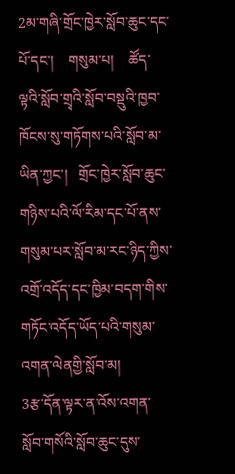2མ་གཞི་གྲོང་ཁྱེར་སློབ་ཆུང་དང་པོ་དང་།    གསུམ་པ།    ཚོད་ལྟའི་སློབ་གྲྭའི་སློབ་བསྡུའི་ཁྱབ་ཁོངས་སུ་གཏོགས་པའི་སློབ་མ་ཡིན་ཀྱང་།   གྲོང་ཁྱེར་སློབ་ཆུང་གཉིས་པའི་ལོ་རིམ་དང་པོ་ནས་གསུམ་པར་སློབ་མ་རང་ཉིད་ཀྱིས་འགྲོ་འདོད་དང་ཁྱིམ་བདག་གིས་གཏོང་འདོད་ཡོད་པའི་གསུམ་འགན་ལེནགྱི་སློབ་མ།
3རྩ་དོན་ལྟར་ན་འོས་འགན་སློབ་གསོའི་སློབ་ཆུང་དུས་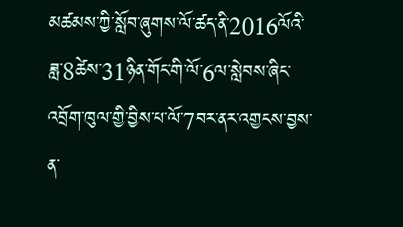མཚམས་ཀྱི་སློབ་ཞུགས་ལོ་ཚད་ནི་2016ལོའི་ཟླ་8ཚེས་31ཉིན་གོང་གི་ལོ་6ལ་སླེབས་ཞིང་འབྲོག་ཁུལ་གྱི་བྱིས་པ་ལོ་7བར་ནར་འགྱངས་བྱས་ན་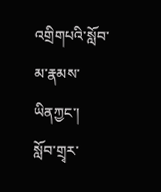འགྲིགཔའི་སློབ་མ་རྣམས་ཡིནཀྱང་།     སློབ་གྲྭར་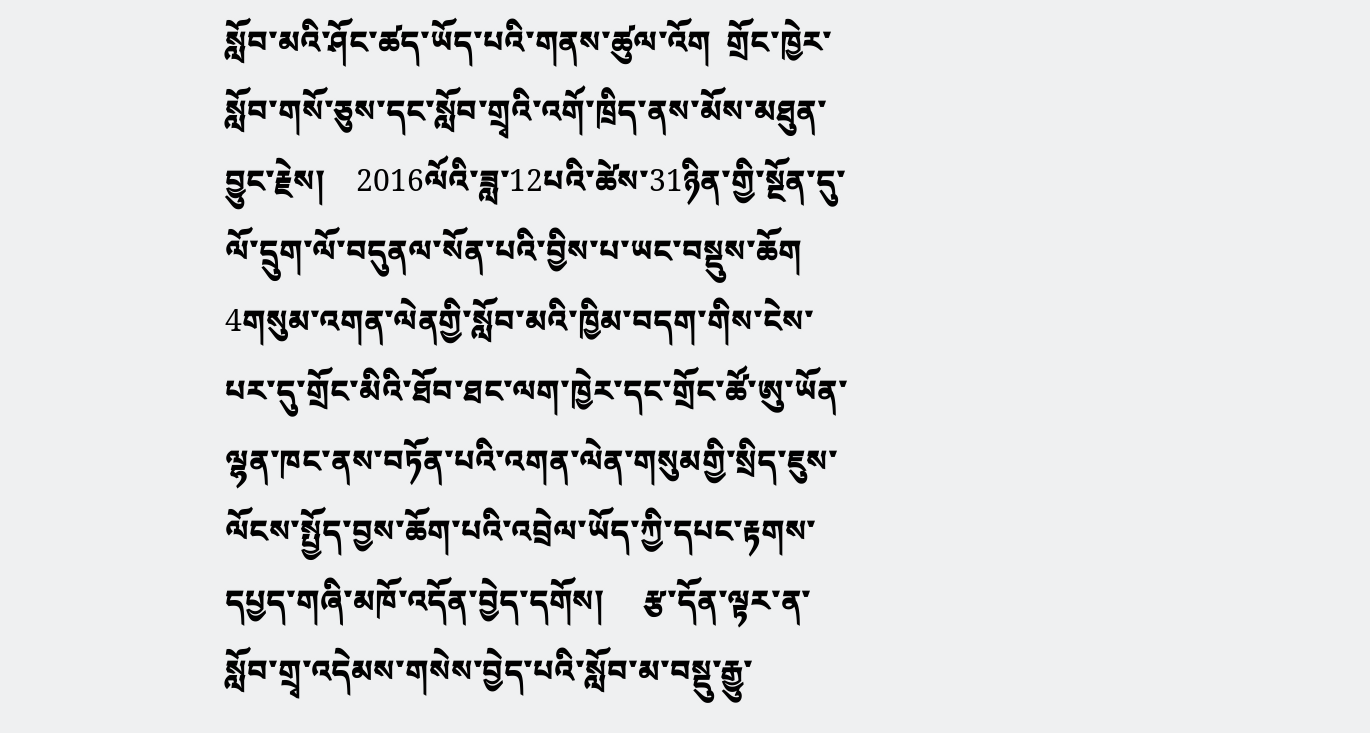སློབ་མའི་ཤོང་ཚད་ཡོད་པའི་གནས་ཚུལ་འོག  གྲོང་ཁྱེར་སློབ་གསོ་ཅུས་དང་སློབ་གྲྭའི་འགོ་ཁྲིད་ནས་མོས་མཐུན་བྱུང་རྗེས།    2016ལོའི་ཟླ་12པའི་ཚེས་31ཉིན་གྱི་སྔོན་དུ་ལོ་དྲུག་ལོ་བདུནལ་སོན་པའི་བྱིས་པ་ཡང་བསྡུས་ཆོག
4གསུམ་འགན་ལེནགྱི་སློབ་མའི་ཁྱིམ་བདག་གིས་ངེས་པར་དུ་གྲོང་མིའི་ཐོབ་ཐང་ལག་ཁྱེར་དང་གྲོང་ཚོ་ཨུ་ཡོན་ལྷན་ཁང་ནས་བཏོན་པའི་འགན་ལེན་གསུམགྱི་སྲིད་ཇུས་ལོངས་སྤྱོད་བྱས་ཆོག་པའི་འབྲེལ་ཡོད་ཀྱི་དཔང་རྟགས་དཔྱད་གཞི་མཁོ་འདོན་བྱེད་དགོས།     རྩ་དོན་ལྟར་ན་སློབ་གྲྭ་འདེམས་གསེས་བྱེད་པའི་སློབ་མ་བསྡུ་རྒྱུ་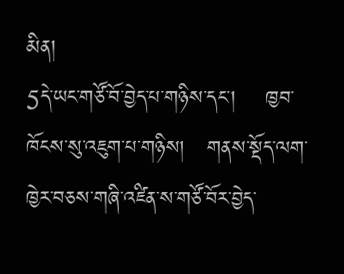མིན།
5དེ་ཡང་གཙོ་བོ་བྱེད་པ་གཉིས་དང་།    ཁྱབ་ཁོངས་སུ་འཇུག་པ་གཉིས།   གནས་སྡོད་ལག་ཁྱེར་བཅས་གཞི་འཛིན་ས་གཙོ་བོར་བྱེད་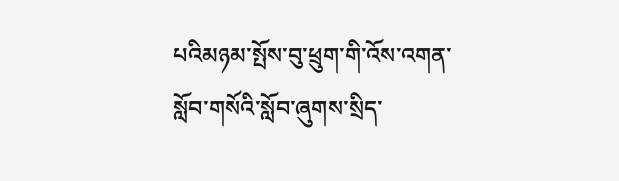པའིམཉམ་སྤོས་བུ་ཕྲུག་གི་འོས་འགན་སློབ་གསོའི་སློབ་ཞུགས་སྲིད་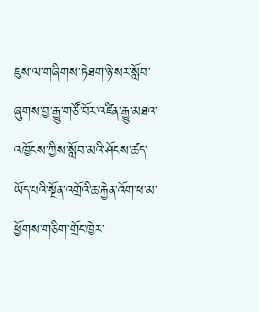ཇུས་ལ་གཞིགས་ཏེཐག་ཉེ་སར་སློབ་ཞུགས་བྱ་རྒྱུ་གཙོ་བོར་འཛིན་རྒྱུ་མཐའ་འཁྱོངས་ཀྱིས་སློབ་མའི་ཤོངས་ཚད་ཡོད་པའི་སྔོན་འགྲོའི་ཆ་རྐྱེན་འོག་ཕ་མ་ཕྱོགས་གཅིག་གྲོང་ཁྱེར་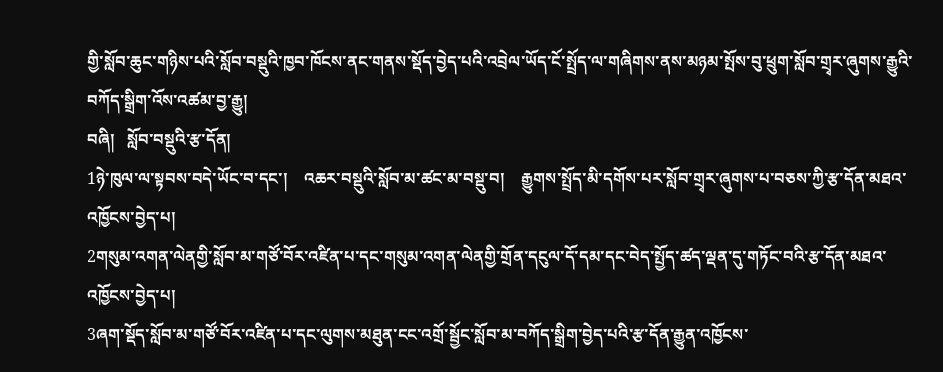གྱི་སློབ་ཆུང་གཉིས་པའི་སློབ་བསྡུའི་ཁྱབ་ཁོངས་ནང་གནས་སྡོད་བྱེད་པའི་འབྲེལ་ཡོད་ངོ་སྤྲོད་ལ་གཞིགས་ནས་མཉམ་སྤོས་བུ་ཕྲུག་སློབ་གྲྭར་ཞུགས་རྒྱུའི་བཀོད་སྒྲིག་འོས་འཚམ་བྱ་རྒྱུ།
བཞི།   སློབ་བསྡུའི་རྩ་དོན།
1ཉེ་ཁུལ་ལ་སྟབས་བདེ་ཡོང་བ་དང་།    འཆར་བསྡུའི་སློབ་མ་ཚང་མ་བསྡུ་བ།    རྒྱུགས་སྤྲོད་མི་དགོས་པར་སློབ་གྲྭར་ཞུགས་པ་བཅས་ཀྱི་རྩ་དོན་མཐའ་འཁྱོངས་བྱེད་པ།
2གསུམ་འགན་ལེནགྱི་སློབ་མ་གཙོ་བོར་འཛིན་པ་དང་གསུམ་འགན་ལེནགྱི་གྲོན་དངུལ་དོ་དམ་དང་བེད་སྤྱོད་ཚད་ལྡན་དུ་གཏོང་བའི་རྩ་དོན་མཐའ་འཁྱོངས་བྱེད་པ།
3ཞག་སྡོད་སློབ་མ་གཙོ་བོར་འཛིན་པ་དང་ལུགས་མཐུན་ངང་འགྲོ་སྦྱོང་སློབ་མ་བཀོད་སྒྲིག་བྱེད་པའི་རྩ་དོན་རྒྱུན་འཁྱོངས་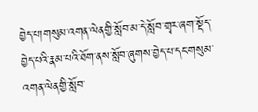བྱེད་པ།གསུམ་འགན་ལེནགྱི་སློབ་མ་དེ་སློབ་གྲྭར་ཞག་སྡོད་བྱེད་པའི་རྣམ་པའི་ཐོག་ནས་སློབ་ཞུགས་བྱེད་པ་དང་གསུམ་འགན་ལེནགྱི་སློབ་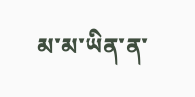མ་མ་ཡིན་ན་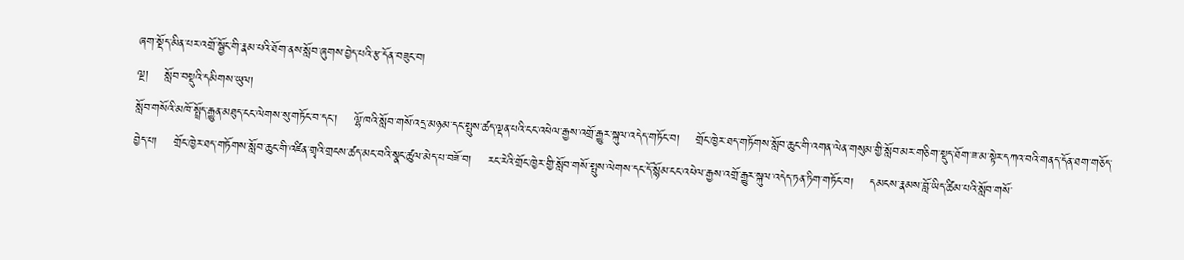ཞག་སྡོད་མིན་པར་འགྲོ་སྦྱོང་གི་རྣམ་པའི་ཐོག་ནས་སློབ་ཞུགས་བྱེད་པའི་རྩ་དོན་བཟུང་བ།
ལྔ།    སློབ་བསྡུའི་དམིགས་ཡུལ།
སློབ་གསོའི་མཁོ་སྤྲོད་རྒྱུན་མཐུད་ངང་ལེགས་སུ་གཏོང་བ་དང་།    ལྷོ་ཁའི་སློབ་གསོ་འདྲ་མཉམ་དང་སྤུས་ཚད་ལྡན་པའི་ངང་འཕེལ་རྒྱས་འགྲོ་རྒྱུར་སྐུལ་འདེད་གཏོང་བ།    གྲོང་ཁྱེར་ཐད་གཏོགས་སློབ་ཆུང་གི་འགན་ལེན་གསུམ་གྱི་སློབ་མར་གཅིག་སྡུད་ཐོག་ཟ་མ་སྟེར་དཀའ་བའི་གནད་དོན་ཐག་གཅོད་བྱེད་པ།    གྲོང་ཁྱེར་ཐད་གཏོགས་སློབ་ཆུང་གི་འཛིན་གྲྭའི་གྲངས་ཚད་མང་བའི་སྣང་ཚུལ་མེད་པ་བཟོ་བ།    རང་རེའི་གྲོང་ཁྱེར་གྱི་སློབ་གསོ་སྤུས་ལེགས་དང་དོ་སྙོམ་ངང་འཕེལ་རྒྱས་འགྲོ་རྒྱུར་སྐུལ་འདེད་ཏན་ཏིག་གཏོང་བ།    དམངས་རྣམས་བློ་ཡིད་ཚིམ་པའི་སློབ་གསོ་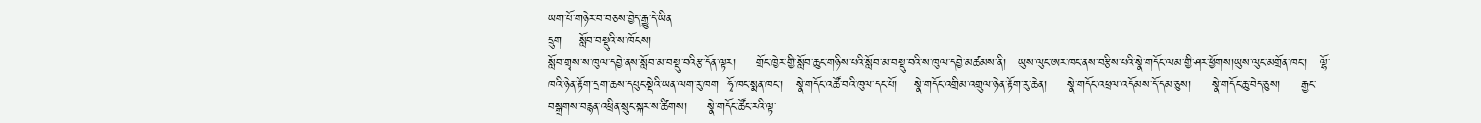ཡག་པོ་གཉེར་བ་བཅས་བྱེད་རྒྱུ་དེ་ཡིན
དྲུག    སློབ་བསྡུའི་ས་ཁོངས།
སློབ་གྲྭས་ས་ཁུལ་དབྱེ་ནས་སློབ་མ་བསྡུ་བའིརྩ་དོན་ལྟར།     གྲོང་ཁྱེར་གྱི་སློབ་ཆུང་གཉིས་པའི་སློབ་མ་བསྡུ་བའི་ས་ཁུལ་དབྱེ་མཚམས་ནི།   ཡུས་ལུང་ཨར་ཁང་ནས་བརྩིས་པའི་སྣེ་གདོང་ལམ་གྱི་ཤར་ཕྱོགས།ཡུས་ལུང་མགྲོན་ཁང་།   ལྷོ་ཁའི་ཉེན་རྟོག་དྲག་ཆས་དཔུང་སྡེའི་ཡན་ལག་རུ་ཁག  ཧྭོ་ཁང་སྨན་ཁང་།   སྣེ་གདོང་འཚོ་བའི་ཁུལ་དང་པོ།    སྣེ་གདོང་འགྲིམ་འགྲུལ་ཉེན་རྟོག་རུ་ཆེན།     སྣེ་གདོང་འཕྲལ་འདོམས་དོ་དམ་ཅུས།     སྣེ་གདོང་ཆུ་བེད་ཅུས།     རྒྱང་བསྒྲགས་བརྙན་འཕྲིན་སྲུང་སྐར་ས་ཚིགས།     སྣེ་གདོང་ཚོང་རའི་ལྟ་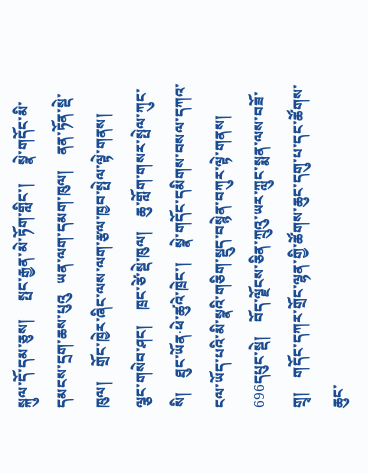སྐུལ་དོ་དམ་ཅུས།     སྤང་རྒྱན་མེ་ཏོག་གླིང་།     སྣེ་གདོང་མི་དམངས་དྲག་ཆས་པུའུ   ཡན་ལག་དམག་ཁུལ།    ནན་ཏོན་སྡེ་ཁུལ།    གྲོང་ཁྱེར་ཞིང་ལས་ལག་རྩལ་ཁྱབ་སྤེལ་ལྟེ་གནས།    ལྕང་གསེབ་ཤང།    ཁྲང་ཙེ་སྡེ་ཁུལ།    ཆུ་གློག་གསར་སྤེལ་ཀུང་སི།    ཐུང་ཡོན·ཕེ་ཚུའེ་ཁྲེང་།    སྣེ་གདོང་དམིགས་བསལ་དཀའ་ངལ་ཡོད་པའི་མི་སྣའི་གཅིག་སྡུད་བསྙེན་བཀུར་ལྟེ་གནས།    696དཔུང་སྡེ།    བོད་ལྗོངས་ཅིན་ཀྲུའུ་ཡར་ཀླུང་སྨན་ལས་བཟོ་གྲྭ།    གདོང་དཀར་གྲོང་ལྷན་གྱི་ཚོགས་ཆུང་དགུ་པ་དང་ཚོགས་ཆུང་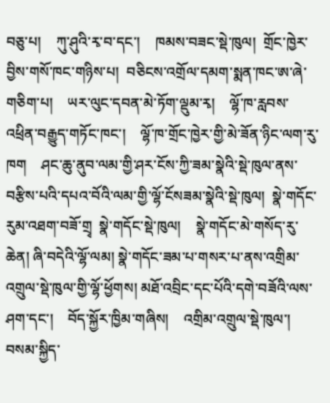བཅུ་པ།    ཀུ་ཤུའི་རྭ་བ་དང་།    ཁམས་བཟང་སྡེ་ཁུལ།  གྲོང་ཁྱེར་བྱིས་གསོ་ཁང་གཉིས་པ།  བཅིངས་འགྲོལ་དམག་སྨན་ཁང་ཨ་ཞེ་གཅིག་པ།    ཡར་ལུང་དབན་མེ་ཏོག་ལྡུམ་རྭ།    ལྷོ་ཁ་རླབས་འཕྲིན་བརྒྱུད་གཏོང་ཁང་།    ལྷོ་ཁ་གྲོང་ཁྱེར་གྱི་མེ་ཟོན་ཉིང་ལག་རུ་ཁག    ཤང་ཆུ་ནུབ་ལམ་གྱི་ཤར་ངོས་ཀྱི་ཟམ་སྣེའི་སྡེ་ཁུལ་ནས་བརྩིས་པའི་དཔའ་བོའི་ལམ་གྱི་ལྷོ་ངོསཟམ་སྣེའི་སྡེ་ཁུལ།  སྣེ་གདོང་རུམ་འཐག་བཟོ་གྲྭ  སྣེ་གདོང་སྡེ་ཁུལ།    སྣེ་གདོང་མེ་གསོད་རུ་ཆེན། ཞི་བདེའི་ལྷོ་ལམ། སྣེ་གདོང་ཟམ་པ་གསར་པ་ནས་འགྲིམ་འགྲུལ་སྡེ་ཁུལ་གྱི་ལྷོ་ཕྱོགས། མཐོ་འབྲིང་དང་པོའི་དགེ་བཟོའི་ལས་ཤག་དང་།    བོད་སྐྱོར་ཁྱིམ་གཞིས།    འགྲིམ་འགྲུལ་སྡེ་ཁུལ་།    བསམ་སྐྱིད་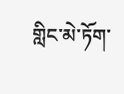གླིང་མེ་ཏོག་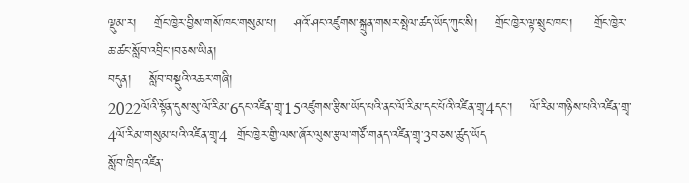ལྡུམ་ར།    གྲོང་ཁྱེར་བྱིས་གསོ་ཁང་གསུམ་པ།    ཤའོ་ཤང་འཛུགས་སྐྲུན་གསར་སྤེལ་ཚད་ཡོད་ཀུང་སི།    གྲོང་ཁྱེར་ལྟ་སྲུང་ཁང་།     གྲོང་ཁྱེར་ཆ་ཚང་སློབ་འབྲིང་།བཅས་ཡིན།
བདུན།    སློབ་བསྡུའི་འཆར་གཞི།
2022ལོའི་སྟོན་དུས་སུ་ལོ་རིམ་6དང་འཛིན་གྲྭ་15འཛུགས་རྩིས་ཡོད་པའི་ནང་ལོ་རིམ་དང་པོའི་འཛིན་གྲྭ་4དང་།    ལོ་རིམ་གཉིས་པའི་འཛིན་གྲྭ་4ལོ་རིམ་གསུམ་པའི་འཛིན་གྲྭ་4  གྲོང་ཁྱེར་གྱི་ལས་ཞོར་ལུས་རྩལ་གཙོ་གནད་འཛིན་གྲྭ་3བཅས་ཚུད་ཡོད
སློབ་ཁྲིད་འཛིན་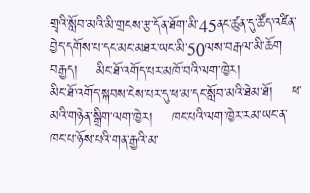གྲྭའི་སློབ་མའི་མི་གྲངས་རྩ་དོན་ཐོག་མི་45ནང་ཚུན་དུ་ཚོད་འཛིན་བྱེད་དགོས་པ་དང་མང་མཐར་ཡང་མི་50ལས་བརྒལ་མི་ཆོག
བརྒྱད།    མིང་ཐོ་འགོད་པར་མཁོ་བའི་ལག་ཁྱེར།
མིང་ཐོ་འགོད་སྐབས་ངེས་པར་དུ་ཕ་མ་དང་སློབ་མའི་ཐེམ་ཐོ།    ཕ་མའི་གཉེན་སྒྲིག་ལག་ཁྱེར།    ཁང་པའི་ལག་ཁྱེར་རམ་ཡང་ན་ཁང་པ་ཉོས་པའི་གན་རྒྱའི་མ་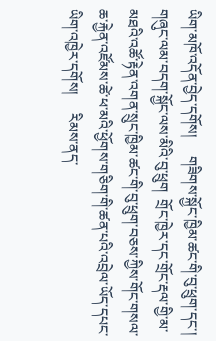ཡིག་མཁོ་འདོན་བྱེད་དགོས།     གཟིགས་སྐྱོང་ཁྱིམ་ཚང་གི་བུ་ཕྲུག་དང་།    གཞུང་ལམ་བདག་སྐྱོང་ལས་མིའི་བུ་ཕྲུག  གྲོང་ཁྱེར་དང་གྲོང་རྡལ་གྱི་མ་མཐའི་འཚོ་རྟེན་འགན་སྲུང་ཁྱིམ་ཚང་གི་བུ་ཕྲུག་བཅས་ཀྱིས་གོང་གསལ་ཆ་རྐྱེན་འཛོམས་ཚེ་ཕ་མའི་ཕྱོགས་གཅིག་གི་ཚན་པའི་འབྲེལ་ཡོད་དཔང་ཡིག་འཁྱེར་དགོས།     རིམས་ནད་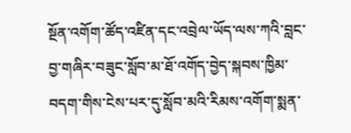སྔོན་འགོག་ཚོད་འཛིན་དང་འབྲེལ་ཡོད་ལས་ཀའི་བླང་བྱ་གཞིར་བཟུང་སློབ་མ་ཐོ་འགོད་བྱེད་སྐབས་ཁྱིམ་བདག་གིས་ངེས་པར་དུ་སློབ་མའི་རིམས་འགོག་སྨན་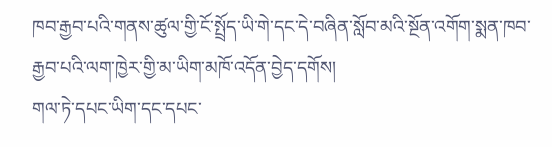ཁབ་རྒྱབ་པའི་གནས་ཚུལ་གྱི་ངོ་སྤྲོད་ཡི་གེ་དང་དེ་བཞིན་སློབ་མའི་སྔོན་འགོག་སྨན་ཁབ་རྒྱབ་པའི་ལག་ཁྱེར་གྱི་མ་ཡིག་མཁོ་འདོན་བྱེད་དགོས།
གལ་ཏེ་དཔང་ཡིག་དང་དཔང་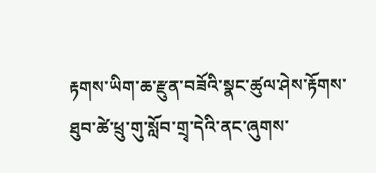རྟགས་ཡིག་ཆ་རྫུན་བཟོའི་སྣང་ཚུལ་ཤེས་རྟོགས་ཐུབ་ཚེ་ཕྲུ་གུ་སློབ་གྲྭ་དེའི་ནང་ཞུགས་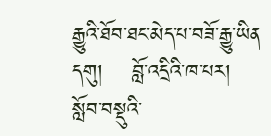རྒྱུའི་ཐོབ་ཐང་མེད་པ་བཟོ་རྒྱུ་ཡིན
དགུ།    བློ་འདྲིའི་ཁ་པར།
སློབ་བསྡུའི་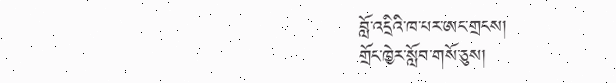བློ་འདྲིའི་ཁ་པར་ཨང་གྲངས།
གྲོང་ཁྱེར་སློབ་གསོ་ཅུས།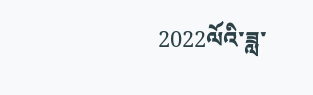2022ལོའི་ཟླ་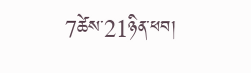7ཚེས་21ཉིན་ཕབ།